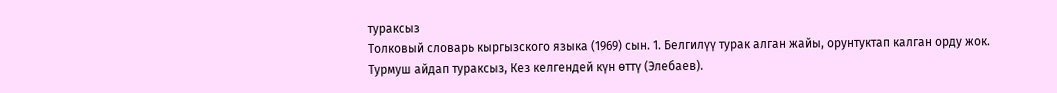тураксыз
Толковый словарь кыргызского языка (1969) сын. 1. Белгилүү турак алган жайы, орунтуктап калган орду жок. Турмуш айдап тураксыз, Кез келгендей күн өттү (Элебаев).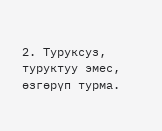2. Туруксуз, туруктуу эмес, өзгөрүп турма.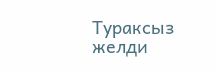Тураксыз желди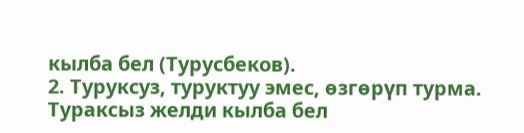кылба бел (Турусбеков).
2. Туруксуз, туруктуу эмес, өзгөрүп турма. Тураксыз желди кылба бел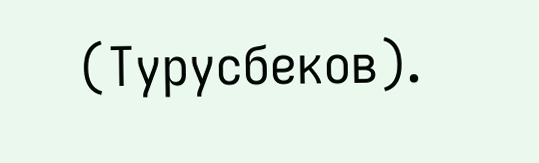(Турусбеков).